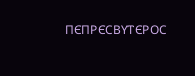ⲠⲈⲠⲢⲈⲤⲂⲨⲦⲈⲢⲞⲤ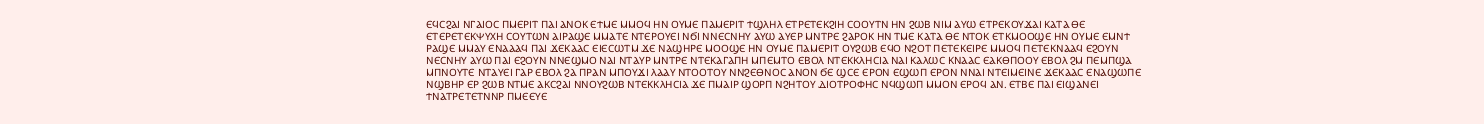ⲈϤⲤϨⲀⲒ ⲚⲄⲀⲒⲞⲤ ⲠⲘⲈⲢⲒⲦ ⲠⲀⲒ ⲀⲚⲞⲔ ⲈϮⲘⲈ ⲘⲘⲞϤ ⲎⲚ ⲞⲨⲘⲈ ⲠⲀⲘⲈⲢⲒⲦ ϮϢⲖⲎⲖ ⲈⲦⲢⲈⲦⲈⲔϨⲒⲎ ⲤⲞⲞⲨⲦⲚ ⲎⲚ ϨⲰⲂ ⲚⲒⲘ ⲀⲨⲰ ⲈⲦⲢⲈⲔⲞⲨϪⲀⲒ ⲔⲀⲦⲀ ⲐⲈ ⲈⲦⲈⲢⲈⲦⲈⲔⲮⲨⲬⲎ ⲤⲞⲨⲦⲰⲚ ⲀⲒⲢⲀϢⲈ ⲘⲘⲀⲦⲈ ⲚⲦⲈⲢⲞⲨⲈⲒ ⲚϬⲒ ⲚⲚⲈⲤⲚⲎⲨ ⲀⲨⲰ ⲀⲨⲈⲢ ⲘⲚⲦⲢⲈ ϨⲀⲢⲞⲔ ⲎⲚ ⲦⲘⲈ ⲔⲀⲦⲀ ⲐⲈ ⲚⲦⲞⲔ ⲈⲦⲔⲘⲞⲞϢⲈ ⲎⲚ ⲞⲨⲘⲈ ⲈⲘⲚϮ ⲢⲀϢⲈ ⲘⲘⲀⲨ ⲈⲚⲀⲀⲀϤ ⲠⲀⲒ ϪⲈⲔⲀⲀⲤ ⲈⲒⲈⲤⲰⲦⲘ ϪⲈ ⲚⲀϢⲎⲢⲈ ⲘⲞⲞϢⲈ ⲎⲚ ⲞⲨⲘⲈ ⲠⲀⲘⲈⲢⲒⲦ ⲞⲨϨⲰⲂ ⲈϤⲞ ⲚϨⲞⲦ ⲠⲈⲦⲈⲔⲈⲒⲢⲈ ⲘⲘⲞϤ ⲠⲈⲦⲈⲔⲚⲀⲀϤ ⲈϨⲞⲨⲚ ⲚⲈⲤⲚⲎⲨ ⲀⲨⲰ ⲠⲀⲒ ⲈϨⲞⲨⲚ ⲚⲚⲈϢⲘⲞ ⲚⲀⲒ ⲚⲦⲀⲨⲢ ⲘⲚⲦⲢⲈ ⲚⲦⲈⲔⲀⲄⲀⲠⲎ ⲘⲠⲈⲘⲦⲞ ⲈⲂⲞⲖ ⲚⲦⲈⲔⲔⲖⲎⲤⲒⲀ ⲚⲀⲒ ⲔⲀⲖⲰⲤ ⲔⲚⲀⲀⲤ ⲈⲀⲔⲐⲠⲞⲞⲨ ⲈⲂⲞⲖ ϨⲘ ⲠⲈⲘⲠϢⲀ ⲘⲠⲚⲞⲨⲦⲈ ⲚⲦⲀⲨⲈⲒ ⲄⲀⲢ ⲈⲂⲞⲖ ϨⲀ ⲠⲢⲀⲚ ⲘⲠⲞⲨϪⲒ ⲖⲀⲀⲨ ⲚⲦⲞⲞⲦⲞⲨ ⲚⲚϨⲈⲐⲚⲞⲤ ⲀⲚⲞⲚ ϬⲈ ϢⲤⲈ ⲈⲢⲞⲚ ⲈϢⲰⲠ ⲈⲢⲞⲚ ⲚⲚⲀⲒ ⲚⲦⲈⲒⲘⲈⲒⲚⲈ ϪⲈⲔⲀⲀⲤ ⲈⲚⲀϢⲰⲠⲈ ⲚϢⲂⲎⲢ ⲈⲢ ϨⲰⲂ ⲚⲦⲘⲈ ⲀⲔⲤϨⲀⲒ ⲚⲚⲞⲨϨⲰⲂ ⲚⲦⲈⲔⲔⲖⲎⲤⲒⲀ ϪⲈ ⲠⲘⲀⲒⲢ ϢⲞⲢⲠ ⲚϨⲎⲦⲞⲨ ⲆⲒⲞⲦⲢⲞⲪⲎⲤ ⲚϤϢⲰⲠ ⲘⲘⲞⲚ ⲈⲢⲞϤ ⲀⲚ. ⲈⲦⲂⲈ ⲠⲀⲒ ⲈⲒϢⲀⲚⲈⲒ ϮⲚⲀⲦⲢⲈⲦⲈⲦⲚⲚⲢ ⲠⲘⲈⲈⲨⲈ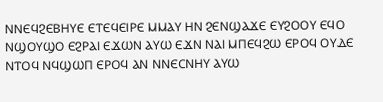ⲚⲚⲈϤϨⲈⲂⲎⲨⲈ ⲈⲦⲈϤⲈⲒⲢⲈ ⲘⲘⲀⲨ ⲎⲚ ϨⲈⲚϢⲀϪⲈ ⲈⲨϨⲞⲞⲨ ⲈϤⲞ ⲚϢⲞⲨϢⲞ ⲈϨⲢⲀⲒ ⲈϪⲰⲚ ⲀⲨⲰ ⲈϪⲚ ⲚⲀⲒ ⲘⲠⲈϤϨⲰ ⲈⲢⲞϤ ⲞⲨⲆⲈ ⲚⲦⲞϤ ⲚϤϢⲰⲠ ⲈⲢⲞϤ ⲀⲚ ⲚⲚⲈⲤⲚⲎⲨ ⲀⲨⲰ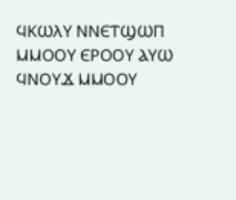ϤⲔⲰⲖⲨ ⲚⲚⲈⲦϢⲰⲠ ⲘⲘⲞⲞⲨ ⲈⲢⲞⲞⲨ ⲀⲨⲰ ϤⲚⲞⲨϪ ⲘⲘⲞⲞⲨ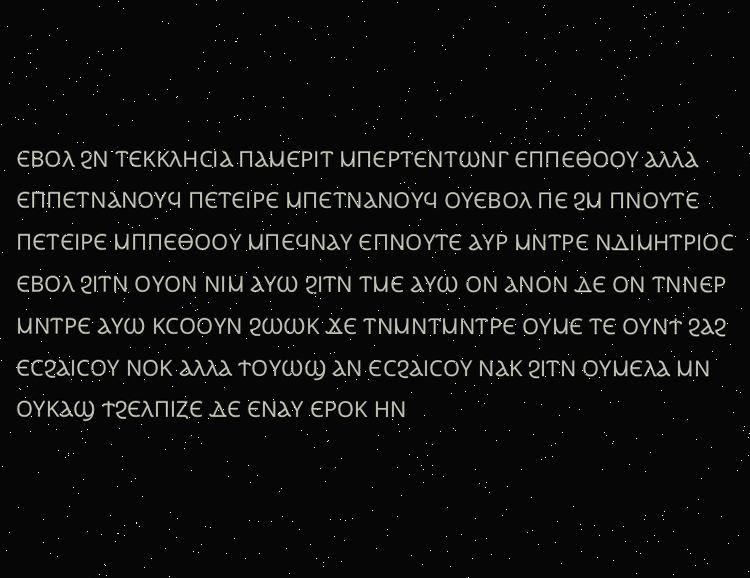ⲈⲂⲞⲖ ϨⲚ ⲦⲈⲔⲔⲖⲎⲤⲒⲀ ⲠⲀⲘⲈⲢⲒⲦ ⲘⲠⲈⲢⲦⲈⲚⲦⲰⲚⲄ ⲈⲠⲠⲈⲐⲞⲞⲨ ⲀⲖⲖⲀ ⲈⲠⲠⲈⲦⲚⲀⲚⲞⲨϤ ⲠⲈⲦⲈⲒⲢⲈ ⲘⲠⲈⲦⲚⲀⲚⲞⲨϤ ⲞⲨⲈⲂⲞⲖ ⲠⲈ ϨⲘ ⲠⲚⲞⲨⲦⲈ ⲠⲈⲦⲈⲒⲢⲈ ⲘⲠⲠⲈⲐⲞⲞⲨ ⲘⲠⲈϤⲚⲀⲨ ⲈⲠⲚⲞⲨⲦⲈ ⲀⲨⲢ ⲘⲚⲦⲢⲈ ⲚⲆⲒⲘⲎⲦⲢⲒⲞⲤ ⲈⲂⲞⲖ ϨⲒⲦⲚ ⲞⲨⲞⲚ ⲚⲒⲘ ⲀⲨⲰ ϨⲒⲦⲚ ⲦⲘⲈ ⲀⲨⲰ ⲞⲚ ⲀⲚⲞⲚ ⲆⲈ ⲞⲚ ⲦⲚⲚⲈⲢ ⲘⲚⲦⲢⲈ ⲀⲨⲰ ⲔⲤⲞⲞⲨⲚ ϨⲰⲰⲔ ϪⲈ ⲦⲚⲘⲚⲦⲘⲚⲦⲢⲈ ⲞⲨⲘⲈ ⲦⲈ ⲞⲨⲚϮ ϨⲀϨ ⲈⲤϨⲀⲒⲤⲞⲨ ⲚⲞⲔ ⲀⲖⲖⲀ ϮⲞⲨⲰϢ ⲀⲚ ⲈⲤϨⲀⲒⲤⲞⲨ ⲚⲀⲔ ϨⲒⲦⲚ ⲞⲨⲘⲈⲖⲀ ⲘⲚ ⲞⲨⲔⲀϢ ϮϨⲈⲖⲠⲒⲌⲈ ⲆⲈ ⲈⲚⲀⲨ ⲈⲢⲞⲔ ⲎⲚ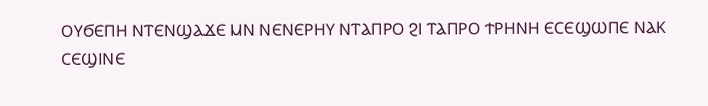ⲞⲨϬⲈⲠⲎ ⲚⲦⲈⲚϢⲀϪⲈ ⲘⲚ ⲚⲈⲚⲈⲢⲎⲨ ⲚⲦⲀⲠⲢⲞ ϨⲒ ⲦⲀⲠⲢⲞ ϮⲢⲎⲚⲎ ⲈⲤⲈϢⲰⲠⲈ ⲚⲀⲔ ⲤⲈϢⲒⲚⲈ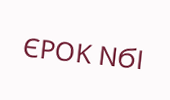ⲈⲢⲞⲔ ⲚϬⲒ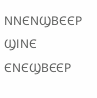ⲚⲚⲈⲚϢⲂⲈⲈⲢ ϢⲒⲚⲈ ⲈⲚⲈϢⲂⲈⲈⲢ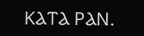ⲔⲀⲦⲀ ⲢⲀⲚ.